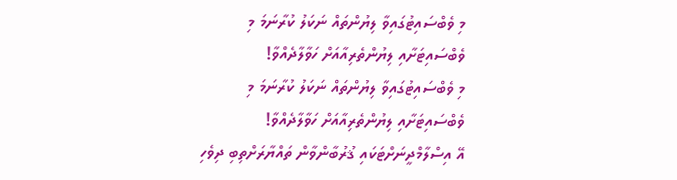މި ވެބްސައިޓުގައިވާ ލިޔުންތައް ނަކަލު ކުރާނަމަ މި ވެބްސައިޓަށާއި ލިޔުންތެރިއާއަށް ހަވާލާދެއްވާ!
މި ވެބްސައިޓުގައިވާ ލިޔުންތައް ނަކަލު ކުރާނަމަ މި ވެބްސައިޓަށާއި ލިޔުންތެރިއާއަށް ހަވާލާދެއްވާ!
އޭ އިސްލާމްދީނަށްޓަކައި ޤުރުބާންވާން ތައްޔާރަށްތިބި ދިވެހި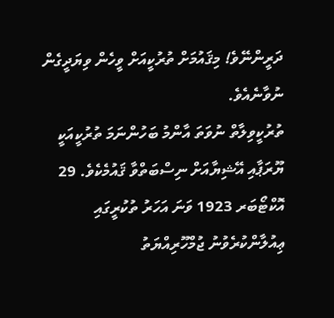ދަރީންނޭވެ! މިޤައުމަށް ތުރުކީއަށް ވީހެން ވިޔަދީގެން ނުވާނެއެވެ.
ތުރުކީވިލާތް ނުވަތަ އާންމު ބަހުންނަމަ ތުރުކީއަކީ ޔޫރަޕާއި އޭޝިޔާއަށް ނިސްބަތްވާ ޤައުމެކެވެ. 29 އޮކްޓޯބަރ 1923 ވަނަ އަހަރު ތުކުރީގައި ޢިއުލާންކުރެވުނު ޖުމްހޫރިއްޔަތު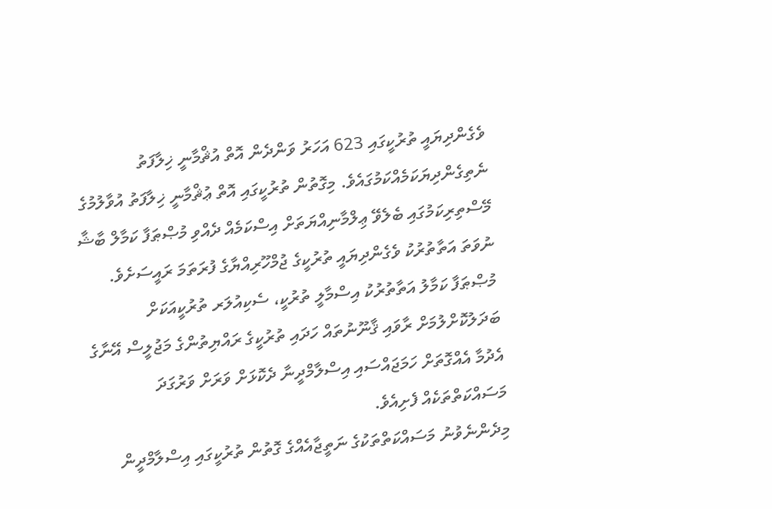ވެގެންދިޔައީ ތުރުކީގައި 623 އަހަރު ވަންދެން އޮތް އުޘްމާނީ ޚިލާފަތު ނެތިގެންދިޔަކަމެއްކަމުގައެވެ. މިގޮތުން ތުރުކީގައި އޮތް ޢުޘްމާނީ ޚިލާފަތު އުވާލުމުގެ މޭސްތިރިކަމުގައި ބެލެވޭ ޢިލްމާނިއްޔަތަށް އިސްކަމެއް ދެއްވި މުޞްޠަފާ ކަމާލް ބާޝާ ނުވަތަ އަތާތުރުކު ވެގެންދިޔައީ ތުރުކީގެ ޖުމްހޫރިއްޔާގެ ފުރަތަމަ ރައީސަށެވެ. މުޞްޠަފާ ކަމާލު އަތާތުރުކު އިސްމާލީ ތުރުކީ، ސެކިއުލަރ ތުރުކީއަކަށް ބަދަލުކޮށްލުމަށް ރާވައި ޤާނޫނުތައް ހަދައި ތުރުކީގެ ރައްޔިތުންގެ މަޖުލީސް އޭނާގެ އެދުމާ އެއްގޮތަށް ހަމަޖައްސައި އިސްލާމްދީނާ ދެކޮޅަށް ވަރަށް ވަރުގަދަ މަސައްކަތްތަކެއް ފެށިއެވެ.
މިދެންނެވުނު މަސައްކަތްތަކުގެ ނަތީޖާއެއްގެ ގޮތުން ތުރުކީގައި އިސްލާމްދީން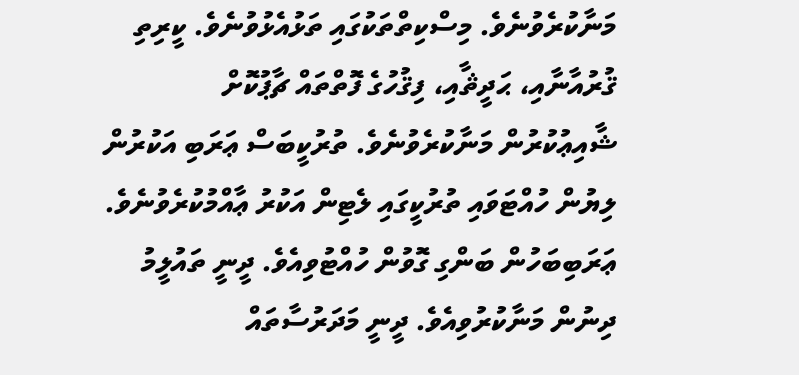މަނާކުރެވުނެވެ. މިސްކިތްތަކުގައި ތަޅުއެޅުވުނެވެ. ކީރިތި ޤުރުއާނާއި، ޙަދީޘާއި، ފިޤުހުގެ ފޮތްތައް ޗާޕުކޮށް ޝާއިޢުކުރުން މަނާކުރެވުނެވެ. ތުރުކީބަސް ޢަރަބި އަކުރުން ލިޔުން ހުއްޓަވައި ތުރުކީގައި ލެޓިން އަކުރު ޢާއްމުކުރެވުނެވެ. ޢަރަބިބަހުން ބަންގި ގޮވުން ހުއްޓުވިއެވެ. ދީނީ ތައުލީމު ދިނުން މަނާކުރުވިއެވެ. ދީނީ މަދަރުސާތައް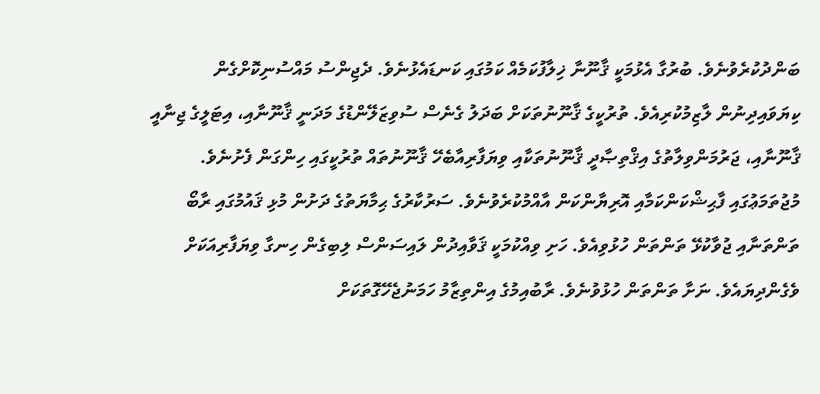ބަންދުކުރެވުނެވެ. ބުރުގާ އެޅުމަކީ ޤާނޫނާ ޚިލާފުކަމެއް ކަމުގައި ކަނޑައެޅުނެވެ. ދެޖިންސު މައްސުނިކޮށްގެން ކިޔަވައިދިނުން ލާޒިމުކުރިއެވެ. ތުރުކީގެ ޤާނޫނުތަކަށް ބަދަލު ގެނެސް ސުވިޒަލޭންޑުގެ މަދަނީ ޤާނޫނާއި، އިޓަލީގެ ޖިނާއީ ޤާނޫނާއި، ޖަރުމަންވިލާތުގެ އިޤްތިޞާދީ ޤާނޫނުތަކާއި ވިޔަފާރިއާބެހޭ ޤާނޫނުތައް ތުރުކީގައި ހިންގަން ފެށުނެވެ. މުޖުތަމަޢުގައި ފާޙިޝްކަންކަމާއި އޮރިޔާންކަން އާއްމުކުރެވުނެވެ. ސަރުކާރުގެ ޙިމާޔަތުގެ ދަށުން މުޅި ޤައުމުގައި ރާބޯ ތަންތަނާއި ޖުވާކުޅޭ ތަންތަން ހުޅުވިއެވެ. ހަށި ވިއްކުމަކީ ޤަވާއިދުން ލައިސަންސް ލިބިގެން ހިނގާ ވިޔަފާރިއަކަށް ވެގެންދިޔައެވެ. ނަށާ ތަންތަން ހުޅުވުނެވެ. ރާބުއިމުގެ އިންތިޒާމު ހަމަނުޖެހޭގޮތަކަށް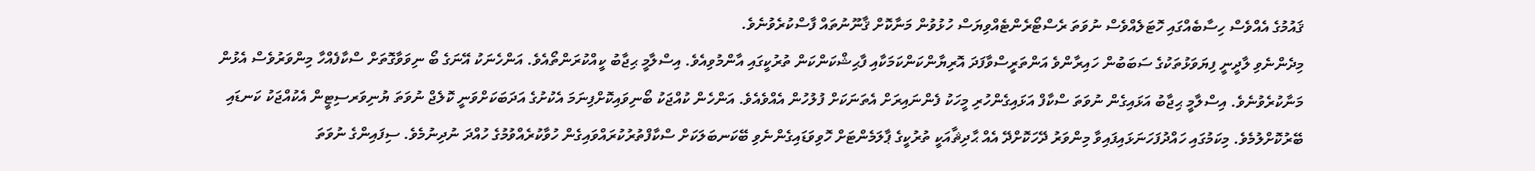ޤައުމުގެ އެއްވެސް ހިސާބެއްގައި ހޮޓަލެއްވެސް ނުވަތަ ރެސްޓޯރެންޓެއްވިޔަސް ހުޅުވުން މަނާކޮށް ޤާނޫނުތައް ފާސްކުރެވުނެވެ.
މިދެންނެވި ލާދީނީ ފިޔަވަޅުތަކުގެ ސަބަބުން ހައިރާންވެ އަންތަރީސްވާފަދަ އޮރިޔާންކަންކަމަކާއި ފާޙިޝްކަންކަން ތުރުކީގައި އާންމުވިއެވެ. އިސްލާމީ ޙިޖާބު ކީއްކުރަންތޯއެވެ. އަންހެނަކު އޭނަގެ ބޯ ނިވަވާގޮތަށް ސްކާފެއްހާ މިންވަރުވެސް އެޅުން މަނާކުރެވުނެވެ. އިސްލާމީ ޙިޖާބު އަޅައިގެން ނުވަތަ ސްކާފް އަޅައިގެންހުރި މީހަކު ފެންނައިރަށް އެތަނަކަށް ފުލުހުން އެއްވެއެވެ. އަންހެން ކުއްޖަކު ބޯނިވައިކޮށްފިނަމަ އެކުށުގެ އަދަބަކަށްވަނީ ކޮލެޖް ނުވަތަ ޔުނިވަރސިޓީން އެކުއްޖަކު ކަނޑައި ބޭރުކޮށްލުމެވެ. މިކަމުގައި ހައްދުފަހަނަޅައިފައިވާ މިންވަރު ދޭހަކޮށްދޭ އެއް ޙާދިޘާއަކީ ތުރުކީގެ ޕާލަމެންޓަށް ހޮވިވަޑައިގެންނެވި ބޭކަނބަލަކަށް ސްކާފްތުރުކުރައްވައިގެން ހުވާކުރެއްވުމުގެ ހުއްދަ ނުދިނުމެވެ. ސިފައިންގެ ނުވަތަ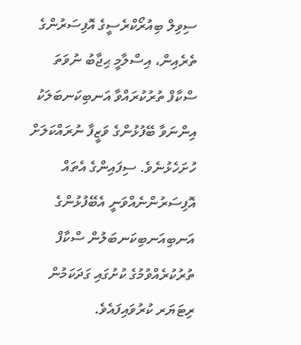ސިވިލް ބިއުރޯކްރެސީގެ އޮފިސަރުންގެ ތެރެއިން، އިސްލާމީ ޙިޖާބު ނުވަތަ ސްކާފް ތުރުކުރައްވާ އަނބިކަނބަލަކު އިންނަވާ ބޭފުޅުންގެ ވަޒީފާ ނުރައްކަލަށް ހުށަހެޅުނެވެ. ސިފައިންގެ އެތައް އޮފިސަރުންނެއްވަނީ އެބޭފުޅުންގެ އަނބިއަނބިކަނބަލުން ސްކާފް ތުރުކުރެއްވުމުގެ ކުށުގައި ގަދަކަމުން ރިޓަޔަރ ކުރުވައިފައެވެ.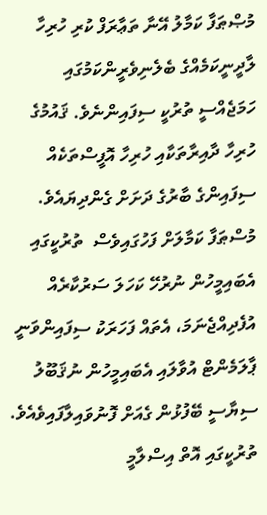މުޞްޠަފާ ކަމާލު އޭނާ ތަޢާރަފް ކުރި ހުރިހާ ލާދީނީކަމެއްގެ ބެލެނިވެރީންކަމުގައި ހަމަޖެއްސީ ތުރުކީ ސިފައިންނެވެ. ޤައުމުގެ ހުރިހާ ދާއިރާތަކާއި ހުރިހާ އޮފީސްތަކެއް ސިފައިންގެ ބާރުގެ ދަށަށް ގެންދިޔައެވެ. މުސްޠަފާ ކަމާލަށް ފަހުގައިވެސް  ތުރުކީގައި އެބައިމީހުން ނުރުހޭ ކަހަލަ ސަރުކާރެއް އުފެދިއްޖެނަމަ، އެތައް ފަހަރަކު ސިފައިންވަނީ ޕާލަމެންޓް އުވާލައި އެބައިމީހުން ނުޤަބޫލު ސިޔާސީ ބޭފުޅުން ގެއަށް ފޮނުވައިލާފައިވެއެވެ. ތުރުކީގައި އޮތް އިސްލާމީ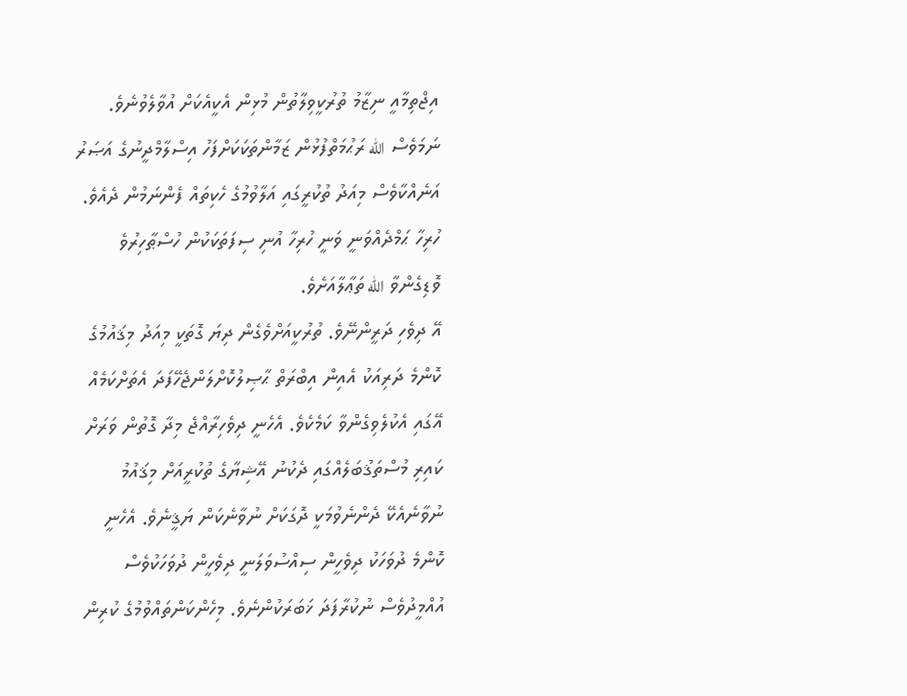އިޖްތިމާއީ ނިޒާމު ތުރުކީވިލާތުން މުޅިން އެކީއެކަށް އުވާލެވުނެވެ. ނަމަވެސް الله ރަޙުމަތްފުޅުން ޒަމާންތަކަކަށްފަހު އިސްލާމްދީނުގެ އަޞަރު އަނެއްކާވެސް މިއަދު ތުކުރީގައި އަލާވުމުގެ ހެކިތައް ފެންނަމުން ދެއެވެ. ހުރިހާ ޙަމްދެއްވަނީ ވަނީ ހުރިހާ އުނި ސިފަތަކަކުން ހުސްޠާހިރުވެ ވޮޑިގެންވާ الله ތަޢާލާއަށެވެ.
އޭ ދިވެހި ދަރީންނޭވެ. ތުރުކީއަށްވެގެން ދިޔަ ގޮތަކީ މިއަދު މިޤައުމުގެ ކޮންމެ ދަރިއަކު އެއިން އިބްރަތް ޙާޞިލުކޮށްލަންޖެހޭފަދަ އެތަށްކަމެއް އޭގައި އެކުލެވިގެންވާ ކަމެކެވެ. އެހެނީ ދިވެހިރާއްޖެ މިދާ ގޮތުން ވަރަށް ކައިރި މުސްތަޤުބަލެއްގައި ދެކުނު އޭޝިޔާގެ ތުކުރީއަށް މިޤައުމު ނުވާނެއެކޭ ދެންނެވުމަކީ ދޮގަކަށް ނުވާނެކަން ޔަޤީނެވެ. އެހެނީ ކޮންމެ ދުވަހަކު ދިވެހީން ސިއްސުވަލަނީ ދިވެހީން ދުވަހަކުވެސް އުއްމީދުވެސް ނުކުރާފަދަ ޚަބަރަކުންނެވެ. މިހެންކަންތައްވުމުގެ ކުރިން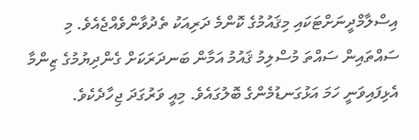އިސްލާމްދީނަށްޓަކައި މިޤައުމުގެ ކޮންމެ ދަރިއަކު ތެދުވާންވެއްޖެއެވެ. މި ސައްތައިން ސައްތަ މުސްލިމު ޤައުމު އަމާން ބަނދަރަކަށް ގެންދިޔުމުގެ ޒިންމާ އެޅިފައިވަނީ ހަމަ އަޅުގަނޑުމެންގެ ބޮލުގައެވެ. މިއީ ވަރުގަދަ ޖިހާދެކެވެ.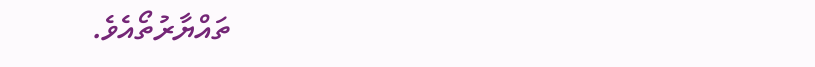ތައްޔާރުތޯއެވެ.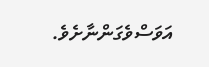އަވަސްވެގަންނާށެވެ.